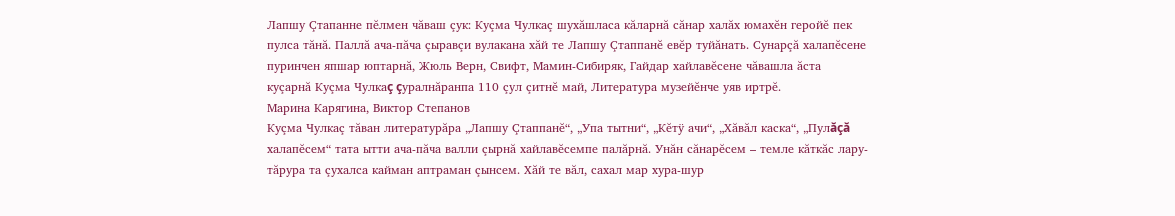Лапшу Çтапанне пĕлмен чăваш çук: Куçма Чулкаç шухăшласа кăларнă сăнар халăх юмахĕн геройĕ пек пулса тăнă. Паллă ача-пăча çыравçи вулакана хăй те Лапшу Çтаппанĕ евĕр туйăнать. Сунарçă халапĕсене пуринчен япшар юптарнă, Жюль Верн, Свифт, Мамин-Сибиряк, Гайдар хайлавĕсене чăвашла ăста куçарнă Куçма Чулкаç çуралнăранпа 110 çул çитнĕ май, Литература музейĕнче уяв иртрĕ.
Марина Карягина, Виктор Степанов
Куçма Чулкаç тăван литературăра „Лапшу Çтаппанĕ“, „Упа тытни“, „Кĕтÿ ачи“, „Хăвăл каска“, „Пулăçă халапĕсем“ тата ытти ача-пăча валли çырнă хайлавĕсемпе палăрнă. Унăн сăнарĕсем – темле кăткăс лару-тăрура та çухалса кайман аптраман çынсем. Хăй те вăл, сахал мар хура-шур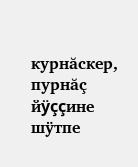курнăскер, пурнăç йÿççине шÿтпе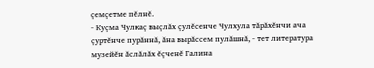çемçетме пĕлнĕ.
- Куçма Чулкаç выçлăх çулĕсенче Чулхула тăрăхĕнчи ача çуртĕнче пурăннă, ăна вырăссем пулăшнă, - тет литература музейĕн ăслăлăх ĕçченĕ Галина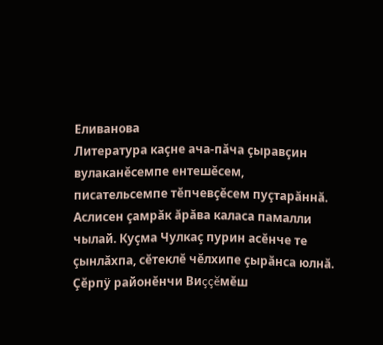Еливанова
Литература каçне ача-пăча çыравçин вулаканĕсемпе ентешĕсем, писательсемпе тĕпчевçĕсем пуçтарăннă. Аслисен çамрăк ăрăва каласа памалли чылай. Куçма Чулкаç пурин асĕнче те çынлăхпа, сĕтеклĕ чĕлхипе çырăнса юлнă.
Çĕрпÿ районĕнчи Виççĕмĕш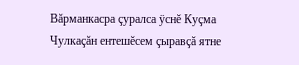Вăрманкасра çуралса ÿснĕ Куçма Чулкаçăн ентешĕсем çыравçă ятне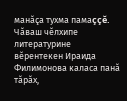манăçа тухма памаççĕ. Чăваш чĕлхипе литературине вĕрентекен Ираида Филимонова каласа панă тăрăх,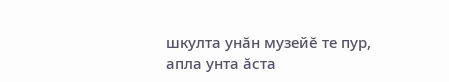шкулта унăн музейĕ те пур, апла унта ăста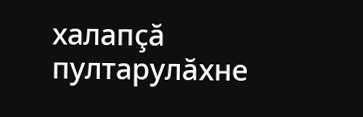халапçă пултарулăхне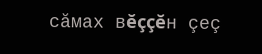сăмах вĕççĕн çеç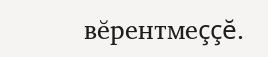вĕрентмеççĕ.